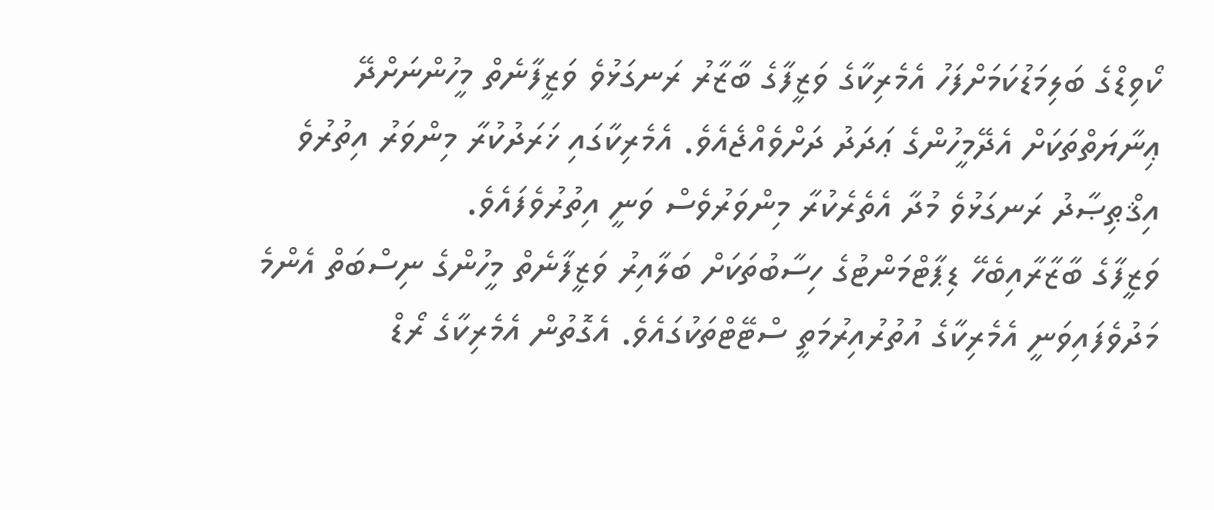ކޯވިޑްގެ ބަލިމަޑުކަމަށްފަހު އެމެރިކާގެ ވަޒީފާގެ ބާޒާރު ރަނގަޅުވެ ވަޒީފާނެތް މީހުންނަށްދޭ ޢިނާޔަތްތަކަށް އެދޭމީހުންގެ ޢަދަދު ދަށްވެއްޖެއެވެ. އެމެރިކާގައި ޚަރަދުކުރާ މިންވަރު އިތުރުވެ އިޤްޠިޞާދު ރަނގަޅުވެ މުދާ އެތެރެކުރާ މިންވަރުވެސް ވަނީ އިތުރުވެފައެވެ.
ވަޒީފާގެ ބާޒާރާއިބެހޭ ޑިޕާޓްމަންޓުގެ ހިސާބުތަކަށް ބަލާއިރު ވަޒީފާނެތް މީހުންގެ ނިސްބަތް އެންމެ މަދުވެފައިވަނީ އެމެރިކާގެ އުތުރުއިރުމަތީ ސްޓޭޓްތަކުގައެވެ. އެގޮތުން އެމެރިކާގެ ރޯޑް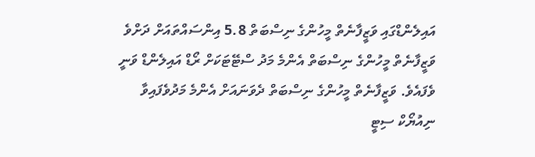އައިލެންޑްގައި ވަޒީފާނެތް މީހުންގެ ނިސްބަތް 5.8 އިންސައްތައަށް ދަށްވެ ވަޒީފާނެތް މީހުންގެ ނިސްބަތް އެންމެ މަދު ސްޓޭޓަކަށް ރޯޑް އައިލެންޑް ވަނީ ވެފައެވެ. ވަޒީފާނެތް މީހުންގެ ނިސްބަތް ދެވަނައަށް އެންމެ މަދުވެފައިވާ ނިއުޔޯކް ސިޓީ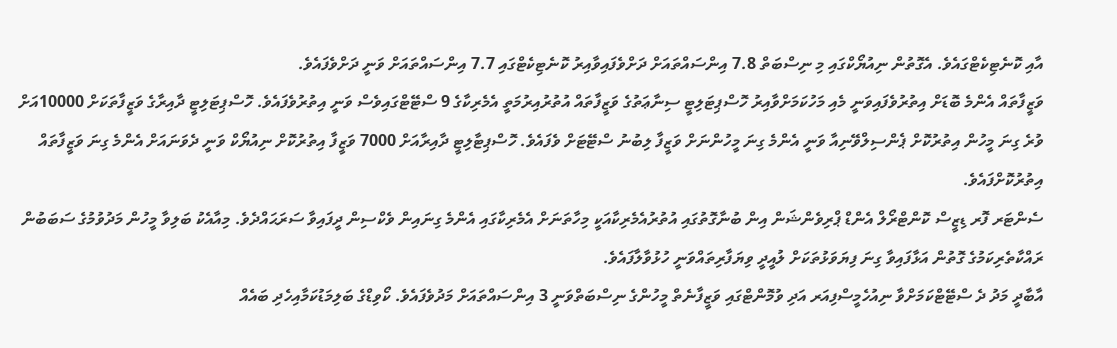އާއި ކޮނެޓިކެޓްގައެވެ. އެގޮތުން ނިއުޔޯކްގައި މި ނިސްބަތް 7.8 އިންސައްތައަށް ދަށްވެފައިވާއިރު ކޮނެޓިކެޓްގައި 7.7 އިންސައްތައަށް ވަނީ ދަށްވެފައެވެ.
ވަޒީފާތައް އެންމެ ބޮޑަށް އިތުރުވެފައިވަނީ މެއި މަހުކަމަށްވާއިރު ހޮސްޕިޓަލިޓީ ސިނާޢަތުގެ ވަޒީފާތައް އުތުރުއިރުމަތީ އެމެރިކާގެ 9 ސްޓޭޓްގައިވެސް ވަނީ އިތުރުވެފައެވެ. ހޮސްޕިޓަލިޓީ ދާއިރާގެ ވަޒީފާތަކަށް 10000އަށް ވުރެ ގިނަ މީހުން އިތުރުކޮށް ޕެންސިލްވޭނިއާ ވަނީ އެންމެ ގިނަ މީހުންނަށް ވަޒީފާ ލިބުނު ސްޓޭޓަށް ވެފައެވެ. ހޮސްޕިޓާލިޓީ ދާއިރާއަށް 7000 ވަޒީފާ އިތުރުކޮށް ނިއުޔޯކް ވަނީ ދެވަނައަށް އެންމެ ގިނަ ވަޒީފާތައް އިތުރުކޮށްފައެވެ.
ސެންޓަރ ފޮރ ޑިޒީސް ކޮންޓްރޯލް އެންޑް ޕްރިވެންޝަން އިން ބުނާގޮތުގައި އުތުރުއެމެރިކާއަކީ މިހާތަނަށް އެމެރިކާގައި އެންމެ ގިނައިން ވެކްސިން ދީފައިވާ ސަރަޙައްދެވެ. މިއާއެކު ބަލިވާ މީހުން މަދުވުމުގެ ސަބަބުން ރައްކާތެރިކަމުގެ ގޮތުން އަޅާފައިވާ ގިނަ ފިޔަވަޅުތަކަށް ލުއީދީ ވިޔަފާރިތައްވަނީ ހުޅުވާލާފައެވެ.
އާބާދީ މަދު ދެ ސްޓޭޓްކަމަށްވާ ނިއުހެމީސްފިއަރ އަދި ވުމޮންޓްގައި ވަޒީފާނެތް މީހުންގެ ނިސްބަތްވަނީ 3 އިންސައްތައަށް މަދުވެފައެވެ. ކޯވިޑްގެ ބަލިމަޑުކަމާއިހެދި ބައެއް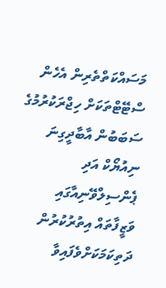މަސައްކަތްތެރިން އެހެން ސްޓޭޓްތަކަށް ހިޖްރަކުރުމުގެ ސަބަބުން އާބާދީގިނަ ނިއުޔޯކް އަދި ޕެންސިލްވޭނިއާގައި ވަޒީފާތައް އިތުރުކުރުން ދަތިކަމަކަށްވެފައިވާ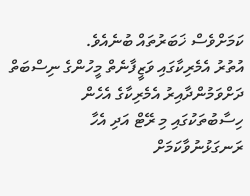ކަމަށްވެސް ޚަބަރުތައް ބުނެއެވެ.
އުތުރު އެމެރިކާގައި ވަޒީފާނެތް މީހުންގެ ނިސްބަތް ދަށްވަމުންދާއިރު އެމެރިކާގެ އެހެން ހިސާބުތަކުގައި މި ރޭޓް އަދި އެހާ ރަނގަޅުނުވާކަމަށް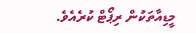މީޑިއާތަކުން ރިޕޯޓް ކުރެއެވެ.